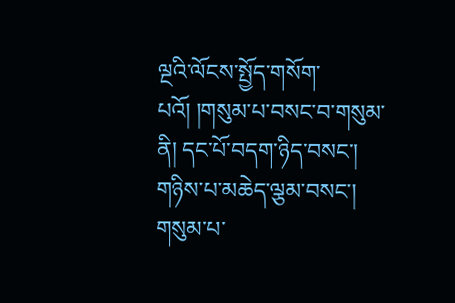ལྔའི་ལོངས་སྤྱོད་གསོག་པའོ། །གསུམ་པ་བསང་བ་གསུམ་ནི། དང་པོ་བདག་ཉིད་བསང་། གཉིས་པ་མཆེད་ལྕམ་བསང་། གསུམ་པ་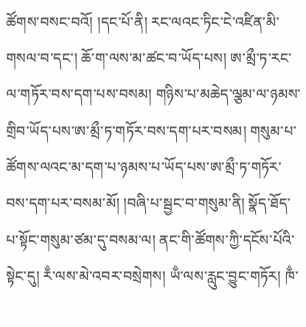ཚོགས་བསང་བའོ། །དང་པོ་ནི། རང་ལའང་ཏིང་ངེ་འཛིན་མི་གསལ་བ་དང་། ཆོ་ག་ལས་མ་ཚང་བ་ཡོད་པས། ཨ་མྲྀ་ཏ་རང་ལ་གཏོར་བས་དག་པས་བསམ། གཉིས་པ་མཆེད་ལྕམ་ལ་ཉམས་གྲིབ་ཡོད་པས་ཨ་མྲྀ་ཏ་གཏོར་བས་དག་པར་བསམ། གསུམ་པ་ཚོགས་ལའང་མ་དག་པ་ཉམས་པ་ཡོད་པས་ཨ་མྲྀ་ཏ་གཏོར་བས་དག་པར་བསམ་མོ། །བཞི་པ་སྦྱང་བ་གསུམ་ནི། སྣོད་ཐོད་པ་སྟོང་གསུམ་ཙམ་དུ་བསམ་ལ། ནང་གི་ཚོགས་ཀྱི་དངོས་པོའི་སྟེང་དུ། རྃ་ལས་མེ་འབར་བསྲེགས། ཡྃ་ལས་རླུང་བྱུང་གཏོར། ཁྃ་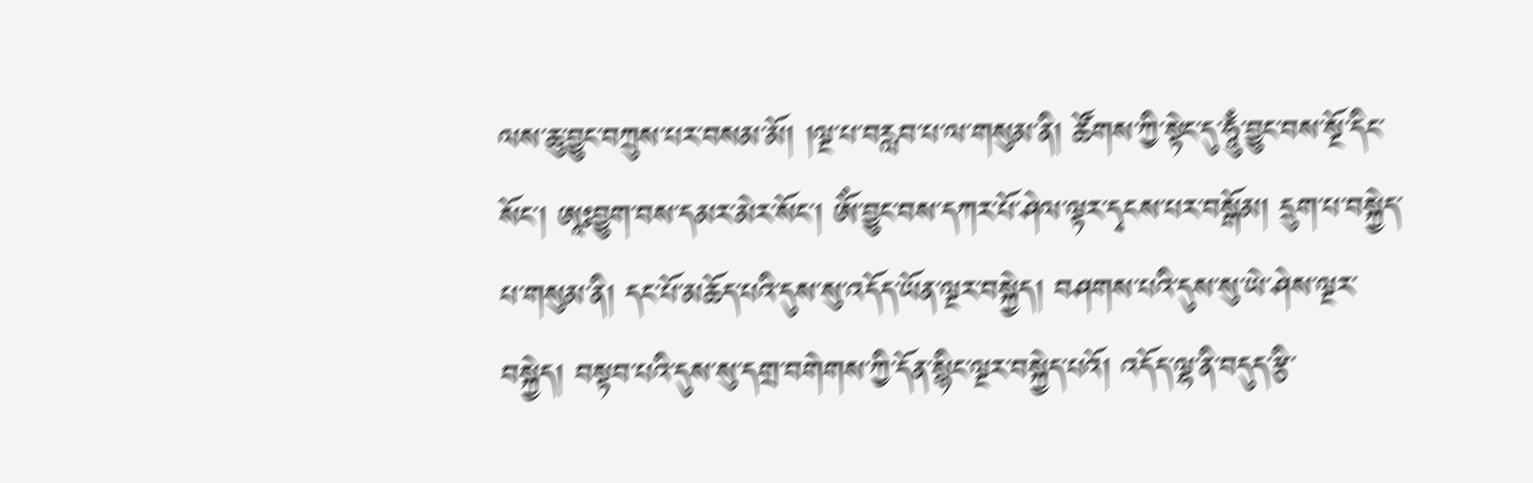ལས་ཆུ་བྱུང་བཀྲུས་པར་བསམ་མོ། །ལྔ་པ་བརླབ་པ་ལ་གསུམ་ནི། ཚོགས་ཀྱི་སྟེང་དུ་ཧཱུྃ་བྱུང་བས་སྔོ་དིང་སོང་། ཨཱཿབྱུག་བས་དམར་མེར་སོང་། ༀ་བྱུང་བས་དཀར་པོ་ཤེལ་ལྟར་དྭངས་པར་བསྒོམ། དྲུག་པ་བསྐྱེད་པ་གསུམ་ནི། དང་པོ་མཆོད་པའི་དུས་སུ་འདོད་ཡོན་ལྔར་བསྐྱེད། བཤགས་པའི་དུས་སུ་ཡེ་ཤེས་ལྔར་བསྐྱེད། བསྟབ་པའི་དུས་སུ་དགྲ་བགེགས་ཀྱི་དོན་སྙིང་ལྔར་བསྐྱེད་པའོ། འདོད་ལྷ་ནི་བདུད་རྩི་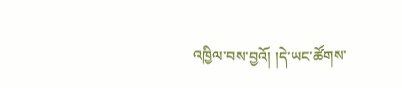འཁྱིལ་བས་བྱའོ། །དེ་ཡང་ཚོགས་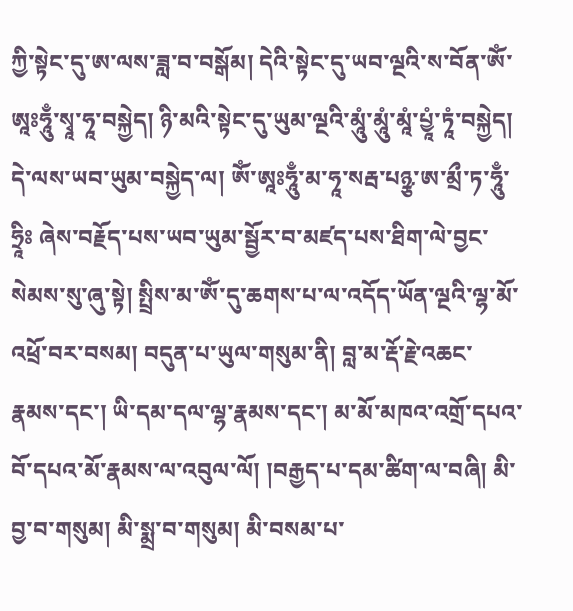ཀྱི་སྟེང་དུ་ཨ་ལས་ཟླ་བ་བསྒོམ། དེའི་སྟེང་དུ་ཡབ་ལྔའི་ས་བོན་ༀ་ཨཱཿཧཱུྃ་སྭཱ་ཧཱ་བསྐྱེད། ཉི་མའི་སྟེང་དུ་ཡུམ་ལྔའི་མཱུཾ་མཱུཾ་མཱཾ་པྱཱཾ་ཏཱཾ་བསྐྱེད། དེ་ལས་ཡབ་ཡུམ་བསྐྱེད་ལ། ༀ་ཨཱཿཧཱུྃ་མ་ཧཱ་སརྦ་པཉྩ་ཨ་མྲྀ་ཏ་ཧཱུྃ་ཧྲཱིཿ ཞེས་བརྗོད་པས་ཡབ་ཡུམ་སྦྱོར་བ་མཛད་པས་ཐིག་ལེ་བྱང་སེམས་སུ་ཞུ་སྟེ། སྤྲིས་མ་ༀ་དུ་ཆགས་པ་ལ་འདོད་ཡོན་ལྔའི་ལྷ་མོ་འཕྲོ་བར་བསམ། བདུན་པ་ཡུལ་གསུམ་ནི། བླ་མ་རྡོ་རྗེ་འཆང་རྣམས་དང་། ཡི་དམ་དལ་ལྷ་རྣམས་དང་། མ་མོ་མཁའ་འགྲོ་དཔའ་བོ་དཔའ་མོ་རྣམས་ལ་འབུལ་ལོ། །བརྒྱད་པ་དམ་ཚིག་ལ་བཞི། མི་བྱ་བ་གསུམ། མི་སྨྲ་བ་གསུམ། མི་བསམ་པ་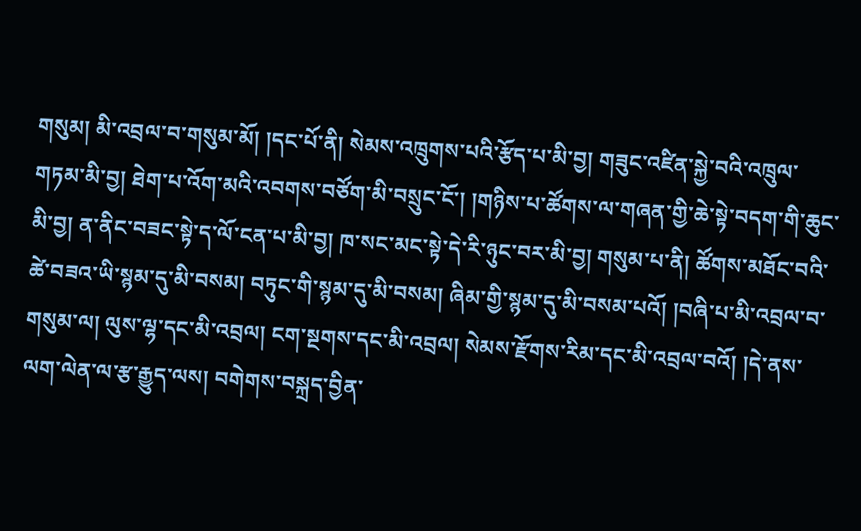གསུམ། མི་འབྲལ་བ་གསུམ་མོ། །དང་པོ་ནི། སེམས་འཁྲུགས་པའི་རྩོད་པ་མི་བྱ། གཟུང་འཛིན་སྐྱེ་བའི་འཁྲུལ་གཏམ་མི་བྱ། ཐེག་པ་འོག་མའི་འབགས་བཙོག་མི་བསྲུང་ངོ་། །གཉིས་པ་ཚོགས་ལ་གཞན་གྱི་ཆེ་སྟེ་བདག་གི་ཆུང་མི་བྱ། ན་ནིང་བཟང་སྟེ་ད་ལོ་ངན་པ་མི་བྱ། ཁ་སང་མང་སྟེ་དེ་རི་ཉུང་བར་མི་བྱ། གསུམ་པ་ནི། ཚོགས་མཐོང་བའི་ཚེ་བཟའ་ཡི་སྙམ་དུ་མི་བསམ། བཏུང་གི་སྙམ་དུ་མི་བསམ། ཞིམ་གྱི་སྙམ་དུ་མི་བསམ་པའོ། །བཞི་པ་མི་འབྲལ་བ་གསུམ་ལ། ལུས་ལྷ་དང་མི་འབྲལ། ངག་སྔགས་དང་མི་འབྲལ། སེམས་རྫོགས་རིམ་དང་མི་འབྲལ་བའོ། །དེ་ནས་ལག་ལེན་ལ་རྩ་རྒྱུད་ལས། བགེགས་བསྐྲད་བྱིན་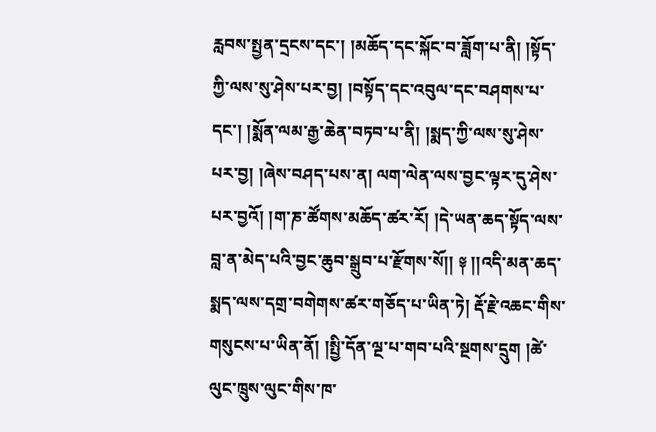རླབས་སྤྱན་དྲངས་དང་། །མཆོད་དང་སྐོང་བ་ཟློག་པ་ནི། །སྟོད་ཀྱི་ལས་སུ་ཤེས་པར་བྱ། །བསྟོད་དང་འབུལ་དང་བཤགས་པ་དང་། །སྨོན་ལམ་རྒྱ་ཆེན་བཏབ་པ་ནི། །སྨད་ཀྱི་ལས་སུ་ཤེས་པར་བྱ། །ཞེས་བཤད་པས་ན། ལག་ལེན་ལས་བྱང་ལྟར་དུ་ཤེས་པར་བྱའོ། །ག་ཎ་ཚོགས་མཆོད་ཚར་རོ། །དེ་ཡན་ཆད་སྟོད་ལས་བླ་ན་མེད་པའི་བྱང་ཆུབ་སྒྲུབ་པ་རྫོགས་སོ།། ༈ །།འདི་མན་ཆད་སྨད་ལས་དགྲ་བགེགས་ཚར་གཅོད་པ་ཡིན་ཏེ། རྡོ་རྗེ་འཆང་གིས་གསུངས་པ་ཡིན་ནོ། །སྤྱི་དོན་ལྔ་པ་གབ་པའི་སྔགས་དྲུག །ཚེ་ལུང་ཁྲུས་ལུང་གིས་ཁ་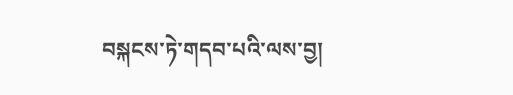བསྐངས་ཏེ་གདབ་པའི་ལས་བྱ།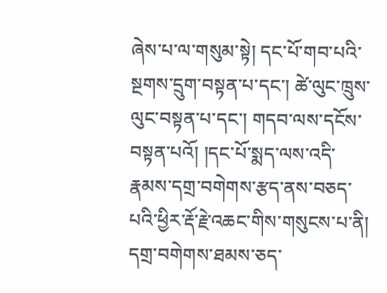ཞེས་པ་ལ་གསུམ་སྟེ། དང་པོ་གབ་པའི་སྔགས་དྲུག་བསྟན་པ་དང་། ཚེ་ལུང་ཁྲུས་ལུང་བསྟན་པ་དང་། གདབ་ལས་དངོས་བསྟན་པའོ། །དང་པོ་སྨད་ལས་འདི་རྣམས་དགྲ་བགེགས་རྩད་ནས་བཅད་པའི་ཕྱིར་རྡོ་རྗེ་འཆང་གིས་གསུངས་པ་ནི། དགྲ་བགེགས་ཐམས་ཅད་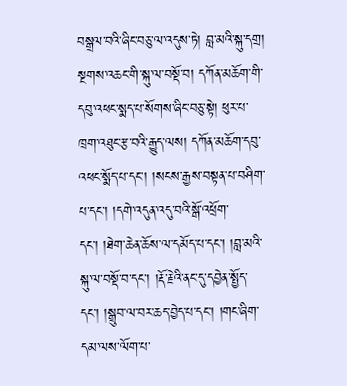བསྒྲལ་བའི་ཞིང་བཅུ་ལ་འདུས་ཏེ། བླ་མའི་སྐུ་དགྲ། སྔགས་འཆང་གི་སྐུ་ལ་བསྡོ་བ། དཀོན་མཆོག་གི་དབུ་འཕང་སྨད་པ་སོགས་ཞིང་བཅུ་སྟེ། ཕུར་པ་ཁྲག་འཐུང་རྩ་བའི་རྒྱུད་ལས། དཀོན་མཆོག་དབུ་འཕང་སྨོད་པ་དང་། །སངས་རྒྱས་བསྟན་པ་བཤིག་པ་དང་། །དགེ་འདུན་འདུ་བའི་སྒོ་འཕྲོག་དང་། །ཐེག་ཆེན་ཆོས་ལ་དམོད་པ་དང་། །བླ་མའི་སྐུ་ལ་བསྡོ་བ་དང་། །རྡོ་རྗེའི་ནང་དུ་དབྱེན་སྤྱོད་དང་། །སྒྲུབ་ལ་བར་ཆད་བྱེད་པ་དང་། །གང་ཞིག་དམ་ལས་ལོག་པ་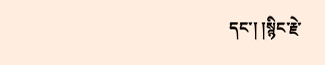དང་། །སྙིང་རྗེ་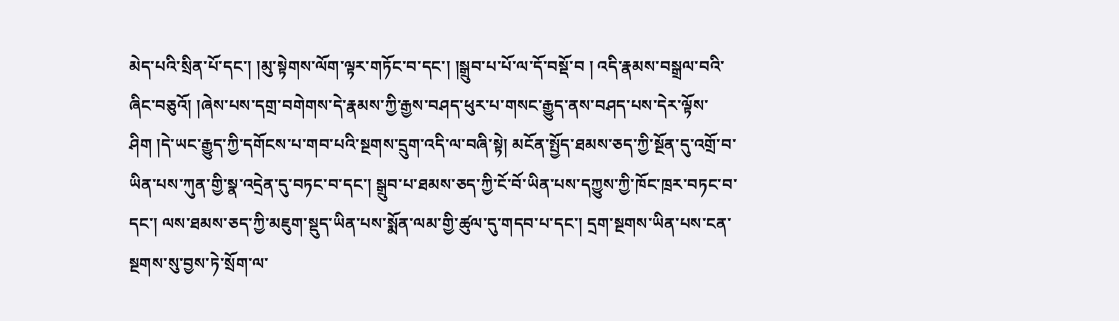མེད་པའི་སྲིན་པོ་དང་། །མུ་སྟེགས་ལོག་ལྟར་གཏོང་བ་དང་། །སྒྲུབ་པ་པོ་ལ་དོ་བསྡོ་བ ། འདི་རྣམས་བསྒྲལ་བའི་ཞིང་བཅུའོ། །ཞེས་པས་དགྲ་བགེགས་དེ་རྣམས་ཀྱི་རྒྱས་བཤད་ཕུར་པ་གསང་རྒྱུད་ནས་བཤད་པས་དེར་ལྟོས་ཤིག །དེ་ཡང་རྒྱུད་ཀྱི་དགོངས་པ་གབ་པའི་སྔགས་དྲུག་འདི་ལ་བཞི་སྟེ། མངོན་སྤྱོད་ཐམས་ཅད་ཀྱི་སྔོན་དུ་འགྲོ་བ་ཡིན་པས་ཀུན་གྱི་སྣ་འདྲེན་དུ་བཏང་བ་དང་། སྒྲུབ་པ་ཐམས་ཅད་ཀྱི་ངོ་བོ་ཡིན་པས་དཀྱུས་ཀྱི་ཁོང་ཁྲར་བཏང་བ་དང་། ལས་ཐམས་ཅད་ཀྱི་མཇུག་སྡུད་ཡིན་པས་སྨོན་ལམ་གྱི་ཚུལ་དུ་གདབ་པ་དང་། དྲག་སྔགས་ཡིན་པས་ངན་སྔགས་སུ་བྱས་ཏེ་སྲོག་ལ་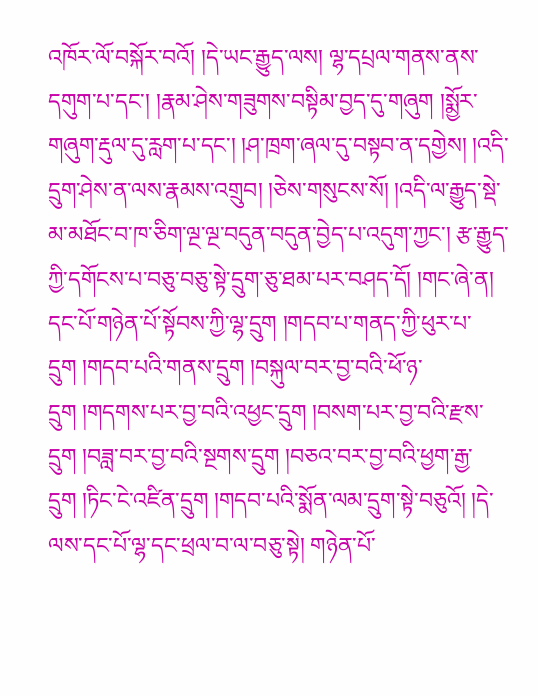འཁོར་ལོ་བསྐོར་བའོ། །དེ་ཡང་རྒྱུད་ལས། ལྷ་དཔྲལ་གནས་ནས་དགུག་པ་དང་། །རྣམ་ཤེས་གཟུགས་བསྟིམ་བྱད་དུ་གཞུག །སྨྱོར་གཞུག་རྡུལ་དུ་རླག་པ་དང་། །ཤ་ཁྲག་ཞལ་དུ་བསྟབ་ན་དགྱེས། །འདི་དྲུག་ཤེས་ན་ལས་རྣམས་འགྲུབ། །ཅེས་གསུངས་སོ། །འདི་ལ་རྒྱུད་སྡེ་མ་མཐོང་བ་ཁ་ཅིག་ལྔ་ལྔ་བདུན་བདུན་བྱེད་པ་འདུག་ཀྱང་། རྩ་རྒྱུད་ཀྱི་དགོངས་པ་བཅུ་བཅུ་སྟེ་དྲུག་ཅུ་ཐམ་པར་བཤད་དོ། །གང་ཞེ་ན། དང་པོ་གཉེན་པོ་སྟོབས་ཀྱི་ལྷ་དྲུག །གདབ་པ་གནད་ཀྱི་ཕུར་པ་དྲུག །གདབ་པའི་གནས་དྲུག །བསྐུལ་བར་བྱ་བའི་ཕོ་ཉ་དྲུག །གདགས་པར་བྱ་བའི་འཕྱང་དྲུག །བསག་པར་བྱ་བའི་རྫས་དྲུག །བཟླ་བར་བྱ་བའི་སྔགས་དྲུག །བཅའ་བར་བྱ་བའི་ཕྱག་རྒྱ་དྲུག །ཏིང་ངེ་འཛིན་དྲུག །གདབ་པའི་སྨོན་ལམ་དྲུག་སྟེ་བཅུའོ། །དེ་ལས་དང་པོ་ལྷ་དང་ཕྲལ་བ་ལ་བཅུ་སྟེ། གཉེན་པོ་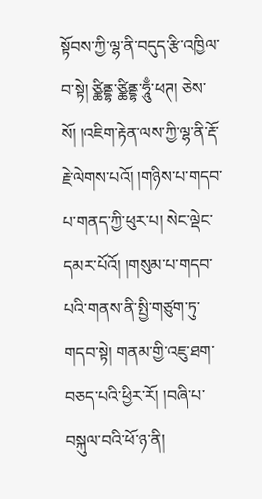སྟོབས་ཀྱི་ལྷ་ནི་བདུད་རྩི་འཁྱིལ་བ་སྟེ། ཙྪིནྡྷ་ཙྪིནྡྷ་ཧཱུྃ་ཕཊ། ཅེས་སོ། །འཇིག་རྟེན་ལས་ཀྱི་ལྷ་ནི་རྡོ་རྗེ་ལེགས་པའོ། །གཉིས་པ་གདབ་པ་གནད་ཀྱི་ཕུར་པ། སེང་ལྡེང་དམར་པོའོ། །གསུམ་པ་གདབ་པའི་གནས་ནི་སྤྱི་གཙུག་ཏུ་གདབ་སྟེ། གནམ་གྱི་འཇུ་ཐག་བཅད་པའི་ཕྱིར་རོ། །བཞི་པ་བསྐུལ་བའི་ཕོ་ཉ་ནི།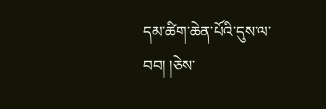དམ་ཚིག་ཆེན་པོའི་དུས་ལ་བབ། །ཅེས་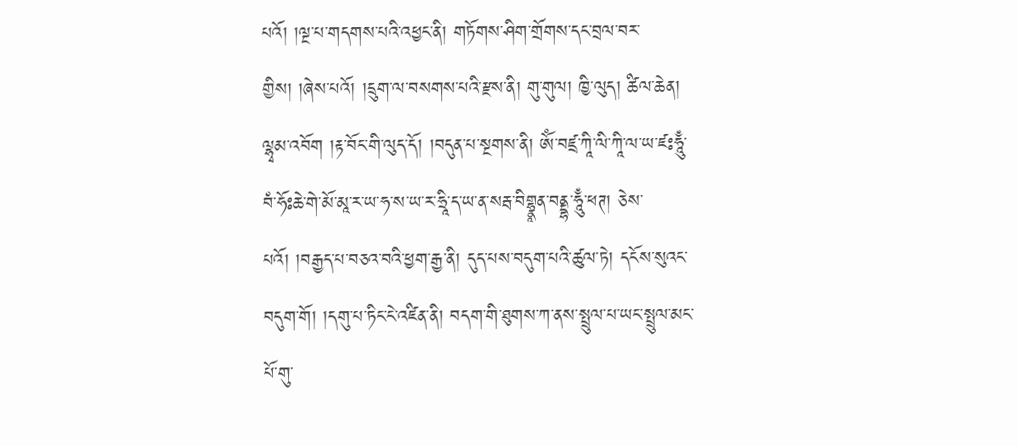པའོ། །ལྔ་པ་གདགས་པའི་འཕྱང་ནི། གཏོགས་ཤིག་གྲོགས་དང་བྲལ་བར་གྱིས། །ཞེས་པའོ། །དྲུག་ལ་བསགས་པའི་རྫས་ནི། གུ་གུལ། ཁྱི་ལུད། ཚིལ་ཆེན། ལྷྭམ་འབོག །རྟ་བོང་གི་ལུད་དོ། །བདུན་པ་སྔགས་ནི། ༀ་བཛྲ་ཀཱི་ལི་ཀཱི་ལ་ཡ་ཛཿཧཱུྃ་བཾ་ཧོཿཆེ་གེ་མོ་མཱ་ར་ཡ་ཧ་ས་ཡ་ར་ཧྲཱི་ད་ཡ་ན་སརྦ་བིགྷྣཱན་བནྡྷ་ཧཱུྃ་ཕཊ། ཅེས་པའོ། །བརྒྱད་པ་བཅའ་བའི་ཕྱག་རྒྱ་ནི། དུད་པས་བདུག་པའི་ཚུལ་ཏེ། དངོས་སུའང་བདུག་གོ། །དགུ་པ་ཏིང་ངེ་འཛིན་ནི། བདག་གི་ཐུགས་ཀ་ནས་སྤྲུལ་པ་ཡང་སྤྲུལ་མང་པོ་གུ་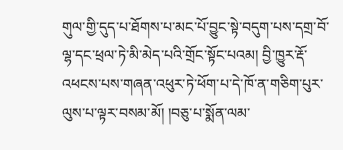གུལ་གྱི་དུད་པ་ཐོགས་པ་མང་པོ་བྱུང་སྟེ་བདུག་པས་དགྲ་བོ་ལྷ་དང་ཕྲལ་ཏེ་མི་མེད་པའི་གྲོང་སྟོང་པའམ། བྱི་ཁྱུར་རྡོ་འཕངས་པས་གཞན་འཕུར་ཏེ་ཕོག་པ་དེ་ཁོ་ན་གཅིག་པུར་ལུས་པ་ལྟར་བསམ་མོ། །བཅུ་པ་སྨོན་ལམ་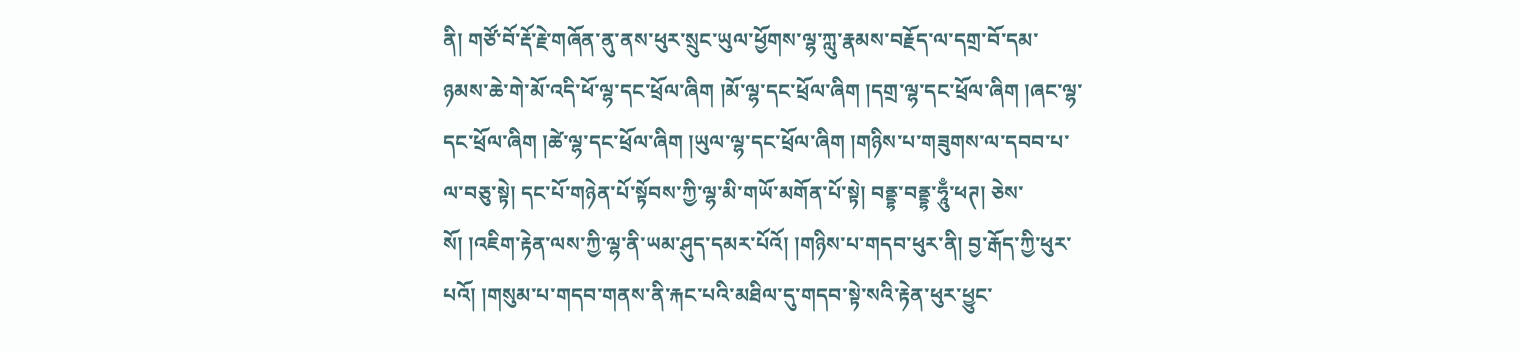ནི། གཙོ་བོ་རྡོ་རྗེ་གཞོན་ནུ་ནས་ཕུར་སྲུང་ཡུལ་ཕྱོགས་ལྷ་ཀླུ་རྣམས་བརྗོད་ལ་དགྲ་བོ་དམ་ཉམས་ཆེ་གེ་མོ་འདི་ཕོ་ལྷ་དང་ཕྲོལ་ཞིག །མོ་ལྷ་དང་ཕྲོལ་ཞིག །དགྲ་ལྷ་དང་ཕྲོལ་ཞིག །ཞང་ལྷ་དང་ཕྲོལ་ཞིག །ཚེ་ལྷ་དང་ཕྲོལ་ཞིག །ཡུལ་ལྷ་དང་ཕྲོལ་ཞིག །གཉིས་པ་གཟུགས་ལ་དབབ་པ་ལ་བཅུ་སྟེ། དང་པོ་གཉེན་པོ་སྟོབས་ཀྱི་ལྷ་མི་གཡོ་མགོན་པོ་སྟེ། བནྡྷ་བནྡྷ་ཧཱུྃ་ཕཊ། ཅེས་སོ། །འཇིག་རྟེན་ལས་ཀྱི་ལྷ་ནི་ཡམ་ཤུད་དམར་པོའོ། །གཉིས་པ་གདབ་ཕུར་ནི། བྱ་རྒོད་ཀྱི་ཕུར་པའོ། །གསུམ་པ་གདབ་གནས་ནི་རྐང་པའི་མཐིལ་དུ་གདབ་སྟེ་སའི་རྟེན་ཕུར་ཕྱུང་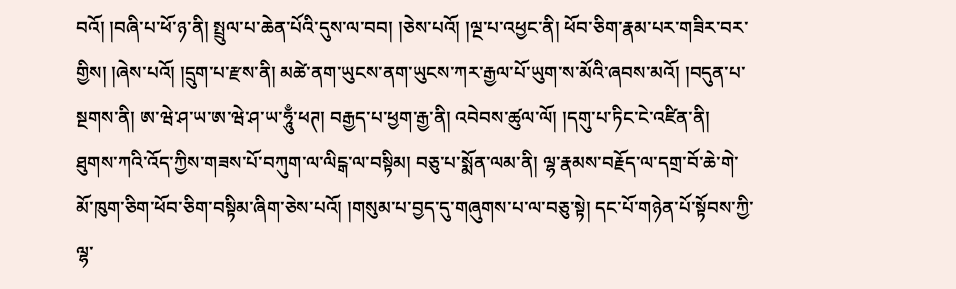བའོ། །བཞི་པ་ཕོ་ཉ་ནི། སྤྲུལ་པ་ཆེན་པོའི་དུས་ལ་བབ། །ཅེས་པའོ། །ལྔ་པ་འཕྱང་ནི། ཕོབ་ཅིག་རྣམ་པར་གཟིར་བར་གྱིས། །ཞེས་པའོ། །དྲུག་པ་རྫས་ནི། མཚེ་ནག་ཡུངས་ནག་ཡུངས་ཀར་རྒྱལ་པོ་ཡུག་ས་མོའི་ཞབས་མའོ། །བདུན་པ་སྔགས་ནི། ཨ་ཝེ་ཤ་ཡ་ཨ་ཝེ་ཤ་ཡ་ཧཱུྃ་ཕཊ། བརྒྱད་པ་ཕྱག་རྒྱ་ནི། འབེབས་ཚུལ་ལོ། །དགུ་པ་ཏིང་ངེ་འཛིན་ནི། ཐུགས་ཀའི་འོད་ཀྱིས་གཟས་པོ་བཀུག་ལ་ལིངྒ་ལ་བསྟིམ། བཅུ་པ་སྨོན་ལམ་ནི། ལྷ་རྣམས་བརྗོད་ལ་དགྲ་བོ་ཆེ་གེ་མོ་ཁུག་ཅིག་ཕོབ་ཅིག་བསྟིམ་ཞིག་ཅེས་པའོ། །གསུམ་པ་བྱད་དུ་གཞུགས་པ་ལ་བཅུ་སྟེ། དང་པོ་གཉེན་པོ་སྟོབས་ཀྱི་ལྷ་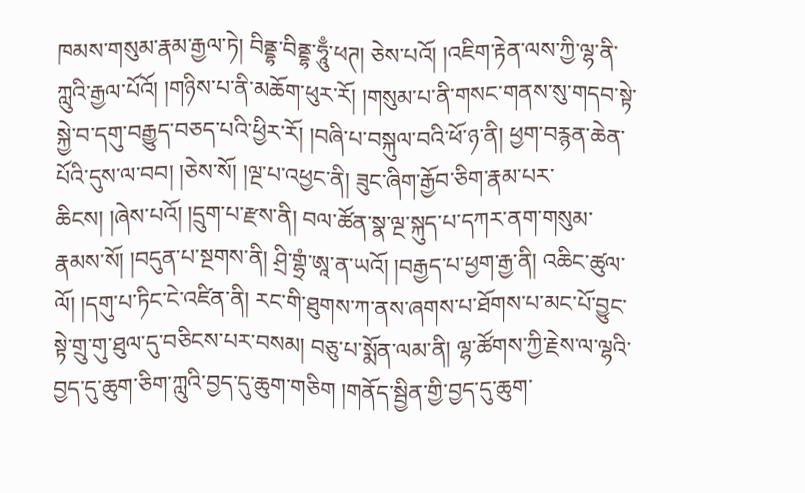ཁམས་གསུམ་རྣམ་རྒྱལ་ཏེ། བིནྡྷ་བིནྡྷ་ཧཱུྃ་ཕཊ། ཅེས་པའོ། །འཇིག་རྟེན་ལས་ཀྱི་ལྷ་ནི་ཀླུའི་རྒྱལ་པོའོ། །གཉིས་པ་ནི་མཆོག་ཕུར་རོ། །གསུམ་པ་ནི་གསང་གནས་སུ་གདབ་སྟེ་སྐྱེ་བ་དགུ་བརྒྱུད་བཅད་པའི་ཕྱིར་རོ། །བཞི་པ་བསྐུལ་བའི་ཕོ་ཉ་ནི། ཕྱག་བརྙན་ཆེན་པོའི་དུས་ལ་བབ། །ཅེས་སོ། །ལྔ་པ་འཕྱང་ནི། ཟུང་ཞིག་རྒྱོབ་ཅིག་རྣམ་པར་ཆིངས། །ཞེས་པའོ། །དྲུག་པ་རྫས་ནི། བལ་ཚོན་སྣ་ལྔ་སྐུད་པ་དཀར་ནག་གསུམ་རྣམས་སོ། །བདུན་པ་སྔགས་ནི། ཤྲི་གྷྲཾ་ཨཱ་ན་ཡའོ། །བརྒྱད་པ་ཕྱག་རྒྱ་ནི། འཆིང་ཚུལ་ལོ། །དགུ་པ་ཏིང་ངེ་འཛིན་ནི། རང་གི་ཐུགས་ཀ་ནས་ཞགས་པ་ཐོགས་པ་མང་པོ་བྱུང་སྟེ་གྲུ་གུ་ཐུལ་དུ་བཅིངས་པར་བསམ། བཅུ་པ་སྨོན་ལམ་ནི། ལྷ་ཚོགས་ཀྱི་རྗེས་ལ་ལྷའི་བྱད་དུ་ཆུག་ཅིག་ཀླུའི་བྱད་དུ་ཆུག་གཅིག །གནོད་སྦྱིན་གྱི་བྱད་དུ་ཆུག་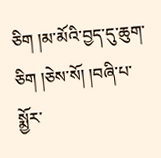ཅིག །མ་མོའི་བྱད་དུ་ཆུག་ཅིག །ཅེས་སོ། །བཞི་པ་སྨྱོར་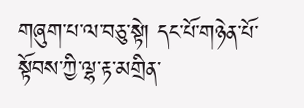གཞུག་པ་ལ་བཅུ་སྟེ། དང་པོ་གཉེན་པོ་སྟོབས་ཀྱི་ལྷ་རྟ་མགྲིན་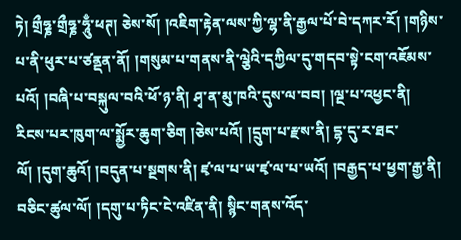ཏེ། གྲྀཧྞ་གྲྀཧྞ་ཧཱུྃ་ཕཊ། ཅེས་སོ། །འཇིག་རྟེན་ལས་ཀྱི་ལྷ་ནི་རྒྱལ་པོ་བེ་དཀར་རོ། །གཉིས་པ་ནི་ཕུར་པ་ཙནྡན་ནོ། །གསུམ་པ་གནས་ནི་ལྕེའི་དཀྱིལ་དུ་གདབ་སྟེ་ངག་འཇོམས་པའོ། །བཞི་པ་བསྐུལ་བའི་ཕོ་ཉ་ནི། ཤྭ་ན་མུ་ཁའི་དུས་ལ་བབ། །ལྔ་པ་འཕྱང་ནི། རིངས་པར་ཁུག་ལ་སྨྱོར་ཆུག་ཅིག །ཅེས་པའོ། །དྲུག་པ་རྫས་ནི། དྷ་དུ་ར་ཐང་ལོ། །དུག་ཆུའོ། །བདུན་པ་སྔགས་ནི། ཛྭ་ལ་པ་ཡ་ཛྭ་ལ་པ་ཡའོ། །བརྒྱད་པ་ཕྱག་རྒྱ་ནི། བཅིང་ཚུལ་ལོ། །དགུ་པ་ཏིང་ངེ་འཛིན་ནི། སྙིང་གནས་འོད་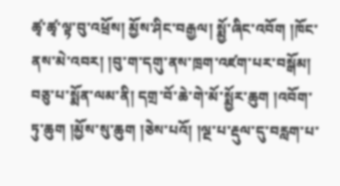ཚྭ་ཚྭ་ལྟ་བུ་འཕྲོས། མྱོས་ཤིང་བརྒྱལ། སྨྱོ་ཞིང་འབོག །ཁོང་ནས་མེ་འབར། །བུ་ག་དགུ་ནས་ཁྲག་འཛག་པར་བསྒོམ། བཅུ་པ་སྨོན་ལམ་ནི། དགྲ་བོ་ཆེ་གེ་མོ་སྨྱོར་ཆུག །འབོག་ཏུ་ཆུག །མྱོས་སུ་ཆུག །ཅེས་པའོ། །ལྔ་པ་རྡུལ་དུ་བརླག་པ་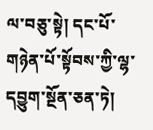ལ་བཅུ་སྟེ། དང་པོ་གཉེན་པོ་སྟོབས་ཀྱི་ལྷ་དབྱུག་སྔོན་ཅན་ཏེ།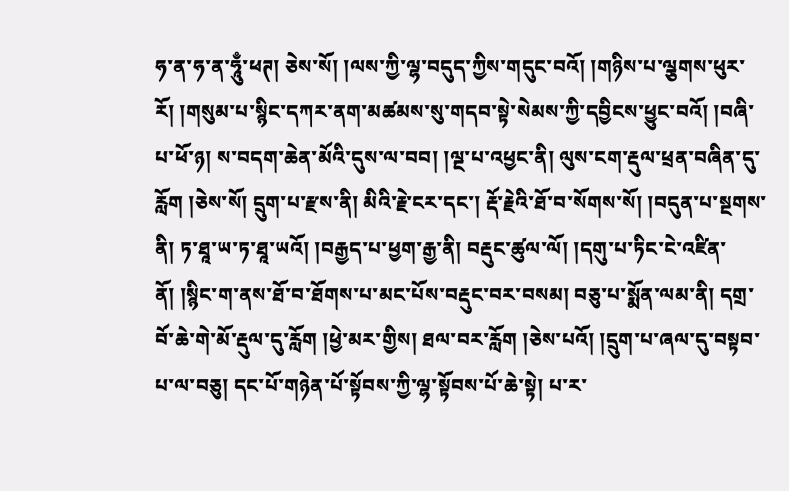ཧ་ན་ཧ་ན་ཧཱུྃ་ཕཊ། ཅེས་སོ། །ལས་ཀྱི་ལྷ་བདུད་ཀྱིས་གདུང་བའོ། །གཉིས་པ་ལྕགས་ཕུར་རོ། །གསུམ་པ་སྙིང་དཀར་ནག་མཚམས་སུ་གདབ་སྟེ་སེམས་ཀྱི་དབྱིངས་ཕྱུང་བའོ། །བཞི་པ་ཕོ་ཉ། ས་བདག་ཆེན་མོའི་དུས་ལ་བབ། །ལྔ་པ་འཕྱང་ནི། ལུས་ངག་རྡུལ་ཕྲན་བཞིན་དུ་རློག །ཅེས་སོ། དྲུག་པ་རྫས་ནི། མིའི་རྗེ་ངར་དང་། རྡོ་རྗེའི་ཐོ་བ་སོགས་སོ། །བདུན་པ་སྔགས་ནི། ཏ་ཐཱ་ཡ་ཏ་ཐཱ་ཡའོ། །བརྒྱད་པ་ཕྱག་རྒྱ་ནི། བརྡུང་ཚུལ་ལོ། །དགུ་པ་ཏིང་ངེ་འཛིན་ནོ། །སྙིང་ག་ནས་ཐོ་བ་ཐོགས་པ་མང་པོས་བརྡུང་བར་བསམ། བཅུ་པ་སྨོན་ལམ་ནི། དགྲ་བོ་ཆེ་གེ་མོ་རྡུལ་དུ་རློག །ཕྱེ་མར་གྱིས། ཐལ་བར་རློག །ཅེས་པའོ། །དྲུག་པ་ཞལ་དུ་བསྟབ་པ་ལ་བཅུ། དང་པོ་གཉེན་པོ་སྟོབས་ཀྱི་ལྷ་སྟོབས་པོ་ཆེ་སྟེ། པ་ར་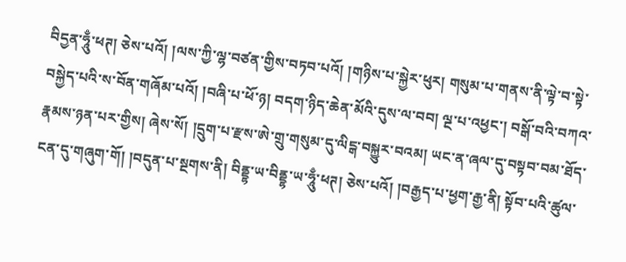བིདྱན་ཧཱུྃ་ཕཊ། ཅེས་པའོ། །ལས་ཀྱི་ལྷ་བཙན་གྱིས་བཏབ་པའོ། །གཉིས་པ་སྐྱེར་ཕུར། གསུམ་པ་གནས་ནི་ལྟེ་བ་སྟེ་བསྐྱེད་པའི་ས་བོན་གཞོམ་པའོ། །བཞི་པ་ཕོ་ཉ། བདག་ཉིད་ཆེན་མོའི་དུས་ལ་བབ། ལྔ་པ་འཕྱང་། བསྒོ་བའི་བཀའ་རྣམས་ཉན་པར་གྱིས། ཞེས་སོ། །དྲུག་པ་རྫས་ཨེ་གྲུ་གསུམ་དུ་ལིངྒ་བསྐྱུར་བའམ། ཡང་ན་ཞལ་དུ་བསྟབ་བམ་ཐོད་ངན་དུ་གཞུག་གོ། །བདུན་པ་སྔགས་ནི། བིནྡྷ་ཡ་བིནྡྷ་ཡ་ཧཱུྃ་ཕཊ། ཅེས་པའོ། །བརྒྱད་པ་ཕྱག་རྒྱ་ནི། སྟོབ་པའི་ཚུལ་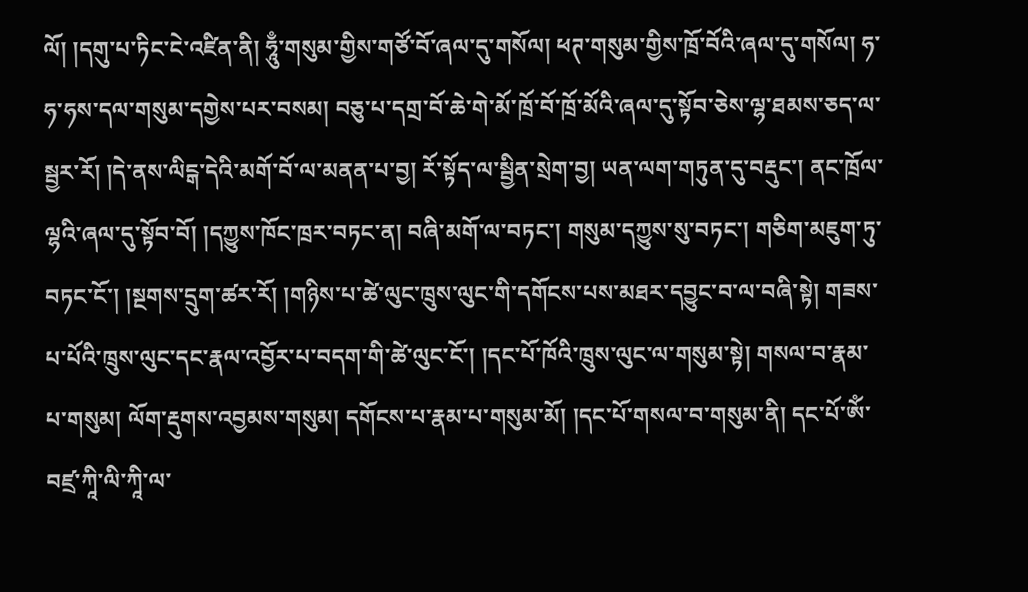ལོ། །དགུ་པ་ཏིང་ངེ་འཛིན་ནི། ཧཱུྃ་གསུམ་གྱིས་གཙོ་བོ་ཞལ་དུ་གསོལ། ཕཊ་གསུམ་གྱིས་ཁྲོ་བོའི་ཞལ་དུ་གསོལ། ཧ་ཧ་ཧས་དལ་གསུམ་དགྱེས་པར་བསམ། བཅུ་པ་དགྲ་བོ་ཆེ་གེ་མོ་ཁྲོ་བོ་ཁྲོ་མོའི་ཞལ་དུ་སྟོབ་ཅེས་ལྷ་ཐམས་ཅད་ལ་སྦྱར་རོ། །དེ་ནས་ལིངྒ་དེའི་མགོ་བོ་ལ་མནན་པ་བྱ། རོ་སྟོད་ལ་སྦྱིན་སྲེག་བྱ། ཡན་ལག་གཏུན་དུ་བརྡུང་། ནང་ཁྲོལ་ལྷའི་ཞལ་དུ་སྟོབ་བོ། །དཀྱུས་ཁོང་ཁྲར་བཏང་ན། བཞི་མགོ་ལ་བཏང་། གསུམ་དཀྱུས་སུ་བཏང་། གཅིག་མཇུག་ཏུ་བཏང་ངོ་། །སྔགས་དྲུག་ཚར་རོ། །གཉིས་པ་ཚེ་ལུང་ཁྲུས་ལུང་གི་དགོངས་པས་མཐར་དབྱུང་བ་ལ་བཞི་སྟེ། གཟས་པ་པོའི་ཁྲུས་ལུང་དང་རྣལ་འབྱོར་པ་བདག་གི་ཚེ་ལུང་ངོ་། །དང་པོ་ཁོའི་ཁྲུས་ལུང་ལ་གསུམ་སྟེ། གསལ་བ་རྣམ་པ་གསུམ། ལོག་རྡུགས་འབྱམས་གསུམ། དགོངས་པ་རྣམ་པ་གསུམ་མོ། །དང་པོ་གསལ་བ་གསུམ་ནི། དང་པོ་ༀ་བཛྲ་ཀཱི་ལི་ཀཱི་ལ་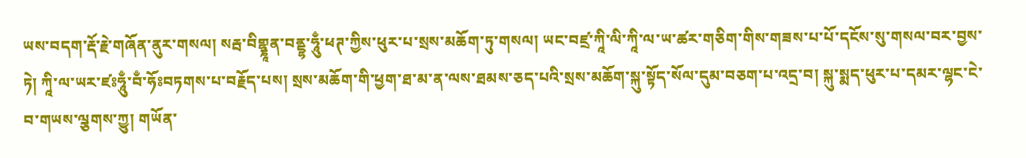ཡས་བདག་རྡོ་རྗེ་གཞོན་ནུར་གསལ། སརྦ་བིགྷྣཱན་བནྡྷ་ཧཱུྃ་ཕཊ་ཀྱིས་ཕུར་པ་སྲས་མཆོག་ཏུ་གསལ། ཡང་བཛྲ་ཀཱི་ལི་ཀཱི་ལ་ཡ་ཚར་གཅིག་གིས་གཟས་པ་པོ་དངོས་སུ་གསལ་བར་བྱས་ཏེ། ཀཱི་ལ་ཡར་ཛཿཧཱུྃ་བྃ་ཧོཿབཏགས་པ་བརྗོད་པས། སྲས་མཆོག་གི་ཕྱག་ཐ་མ་ན་ལས་ཐམས་ཅད་པའི་སྲས་མཆོག་སྐུ་སྟོད་སོལ་དུམ་བཅག་པ་འདྲ་བ། སྐུ་སྨད་ཕུར་པ་དམར་ལྷང་ངེ་བ་གཡས་ལྕགས་ཀྱུ། གཡོན་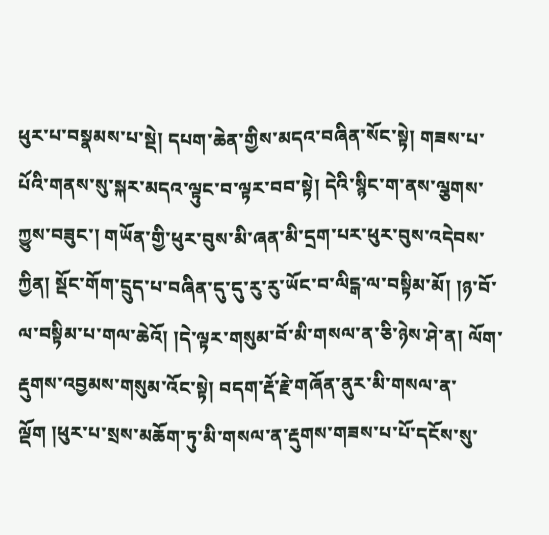ཕུར་པ་བསྣམས་པ་སྡེ། དཔག་ཆེན་གྱིས་མདའ་བཞིན་སོང་སྟེ། གཟས་པ་པོའི་གནས་སུ་སྐར་མདའ་ལྟུང་བ་ལྟར་བབ་སྟེ། དེའི་སྙིང་ག་ནས་ལྕགས་ཀྱུས་བཟུང་། གཡོན་གྱི་ཕུར་བུས་མི་ཞན་མི་དྲག་པར་ཕུར་བུས་འདེབས་ཀྱིན། སྡོང་གོག་དྲུད་པ་བཞིན་དུ་དུ་རུ་རུ་ཡོང་བ་ལིངྒ་ལ་བསྟིམ་མོ། །ཉ་བོ་ལ་བསྟིམ་པ་གལ་ཆེའོ། །དེ་ལྟར་གསུམ་བོ་མི་གསལ་ན་ཅི་ཉེས་ཤེ་ན། ལོག་རྡུགས་འབྱམས་གསུམ་འོང་སྟེ། བདག་རྡོ་རྗེ་གཞོན་ནུར་མི་གསལ་ན་ལྡོག །ཕུར་པ་སྲས་མཆོག་ཏུ་མི་གསལ་ན་རྡུགས་གཟས་པ་པོ་དངོས་སུ་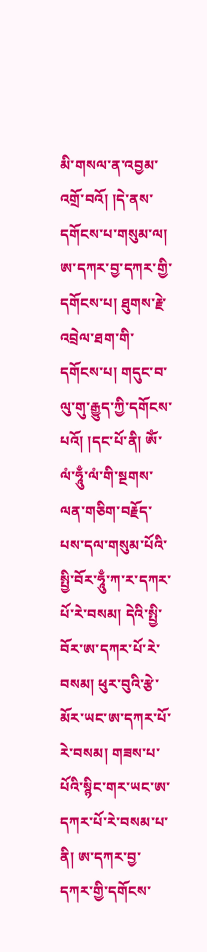མི་གསལ་ན་འབྱམ་འགྲོ་བའོ། །དེ་ནས་དགོངས་པ་གསུམ་ལ། ཨ་དཀར་བྱ་དཀར་གྱི་དགོངས་པ། ཐུགས་རྗེ་འབྲེལ་ཐག་གི་དགོངས་པ། གདུང་བ་ལུ་གུ་རྒྱུད་ཀྱི་དགོངས་པའོ། །དང་པོ་ནི། ༀ་ལཾ་ཧཱུྃ་ལཾ་གི་སྔགས་ལན་གཅིག་བརྗོད་པས་དལ་གསུམ་པོའི་སྤྱི་བོར་ཧཱུྃ་ཀ་ར་དཀར་པོ་རེ་བསམ། དེའི་སྤྱི་བོར་ཨ་དཀར་པོ་རེ་བསམ། ཕུར་བུའི་རྩེ་མོར་ཡང་ཨ་དཀར་པོ་རེ་བསམ། གཟས་པ་པོའི་སྙིང་གར་ཡང་ཨ་དཀར་པོ་རེ་བསམ་པ་ནི། ཨ་དཀར་བྱ་དཀར་གྱི་དགོངས་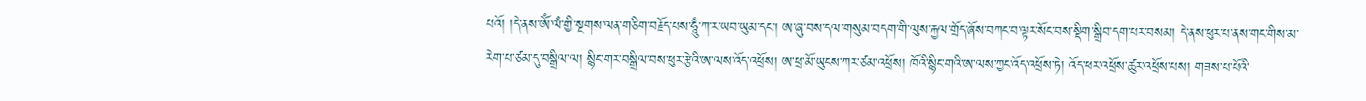པའོ། །དེ་ནས་ༀ་ལཾ་གྱི་སྔགས་ལན་གཅིག་བརྗོད་པས་ཧཱུྃ་ཀ་ར་ཡབ་ཡུམ་དང་། ཨ་ཞུ་བས་དལ་གསུམ་བདག་གི་ལུས་རྐྱལ་གྲོད་ཞོས་བཀང་བ་ལྟར་སོང་བས་སྡིག་སྒྲིབ་དག་པར་བསམ། དེ་ནས་ཕུར་པ་ནས་གང་གིས་མ་རེག་པ་ཙམ་དུ་བསྒྲིལ་ལ། སྙིང་གར་བསྒྲིལ་བས་ཕུར་རྩེའི་ཨ་ལས་འོད་འཕྲོས། ཨ་ཕྲ་མོ་ཡུངས་ཀར་ཙམ་འཕྲོས། ཁོའི་སྙིང་གའི་ཨ་ལས་ཀྱང་འོད་འཕྲོས་ཏེ། འོད་ཕར་འཕྲོས་ཚུར་འཕྲོས་པས། གཟས་པ་པོའི་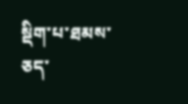སྡིག་པ་ཐམས་ཅད་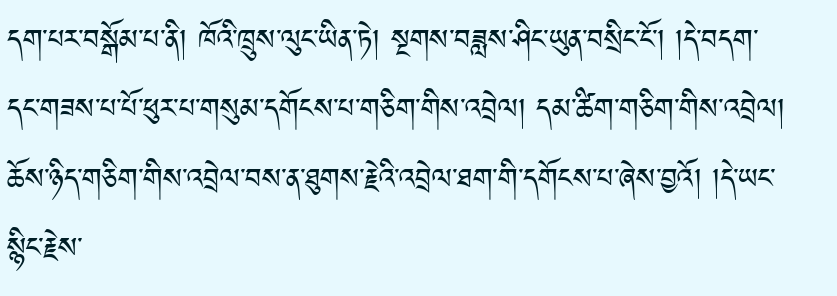དག་པར་བསྒོམ་པ་ནི། ཁོའི་ཁྲུས་ལུང་ཡིན་ཏེ། སྔགས་བཟླས་ཤིང་ཡུན་བསྲིང་ངོ་། །དེ་བདག་དང་གཟས་པ་པོ་ཕུར་པ་གསུམ་དགོངས་པ་གཅིག་གིས་འབྲེལ། དམ་ཚིག་གཅིག་གིས་འབྲེལ། ཆོས་ཉིད་གཅིག་གིས་འབྲེལ་བས་ན་ཐུགས་རྗེའི་འབྲེལ་ཐག་གི་དགོངས་པ་ཞེས་བྱའོ། །དེ་ཡང་སྙིང་རྗེས་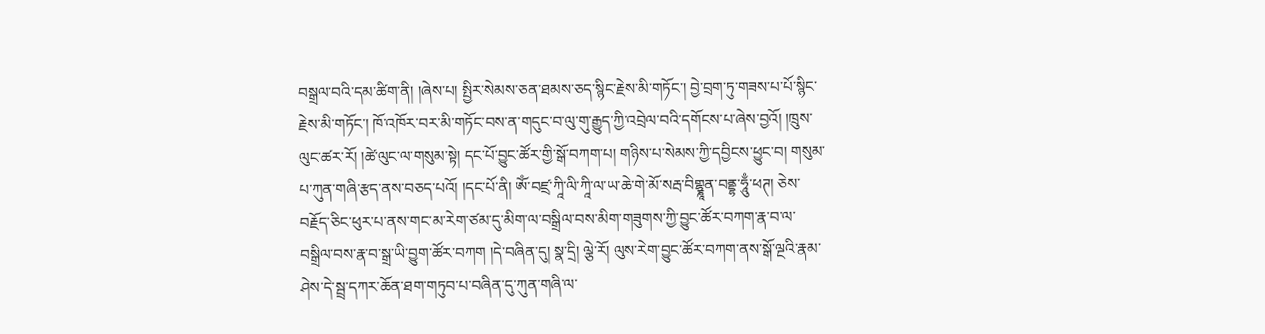བསྒྲལ་བའི་དམ་ཚིག་ནི། །ཞེས་པ། སྤྱིར་སེམས་ཅན་ཐམས་ཅད་སྙིང་རྗེས་མི་གཏོང་། བྱེ་བྲག་ཏུ་གཟས་པ་པོ་སྙིང་རྗེས་མི་གཏོང་། ཁོ་འཁོར་བར་མི་གཏོང་བས་ན་གདུང་བ་ལུ་གུ་རྒྱུད་ཀྱི་འབྲེལ་བའི་དགོངས་པ་ཞེས་བྱའོ། །ཁྲུས་ལུང་ཚར་རོ། །ཚེ་ལུང་ལ་གསུམ་སྟེ། དང་པོ་བྱུང་ཚོར་གྱི་སྒོ་བཀག་པ། གཉིས་པ་སེམས་ཀྱི་དབྱིངས་ཕྱུང་བ། གསུམ་པ་ཀུན་གཞི་རྩད་ནས་བཅད་པའོ། །དང་པོ་ནི། ༀ་བཛྲ་ཀཱི་ལི་ཀཱི་ལ་ཡ་ཆེ་གེ་མོ་སརྦ་བིགྷྣཱན་བནྡྷ་ཧཱུྃ་ཕཊ། ཅེས་བརྗོད་ཅིང་ཕུར་པ་ནས་གང་མ་རེག་ཙམ་དུ་མིག་ལ་བསྒྲིལ་བས་མིག་གཟུགས་ཀྱི་བྱུང་ཚོར་བཀག་རྣ་བ་ལ་བསྒྲིལ་བས་རྣ་བ་སྒྲ་ཡི་བྱུག་ཚོར་བཀག །དེ་བཞིན་དུ། སྣ་དྲི། ལྕེ་རོ། ལུས་རེག་བྱུང་ཚོར་བཀག་ནས་སྒོ་ལྔའི་རྣམ་ཤེས་དེ་སྦྲ་དཀར་ཆོན་ཐག་གཏུབ་པ་བཞིན་དུ་ཀུན་གཞི་ལ་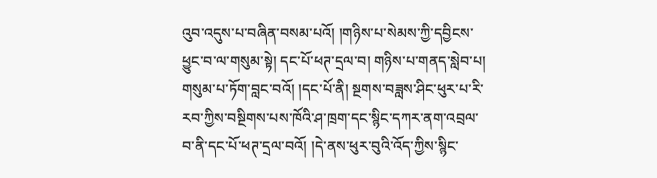འུབ་འདུས་པ་བཞིན་བསམ་པའོ། །གཉིས་པ་སེམས་ཀྱི་དབྱིངས་ཕྱུང་བ་ལ་གསུམ་སྟེ། དང་པོ་ཕཊ་དྲལ་བ། གཉིས་པ་གནད་སླེབ་པ། གསུམ་པ་ཏོག་བླང་བའོ། །དང་པོ་ནི། སྔགས་བཟླས་ཤིང་ཕུར་པ་རི་རབ་ཀྱིས་བསྔིགས་པས་ཁོའི་ཤ་ཁྲག་དང་སྙིང་དཀར་ནག་འབྲལ་བ་ནི་དང་པོ་ཕཊ་དྲལ་བའོ། །དེ་ནས་ཕུར་བུའི་འོད་ཀྱིས་སྙིང་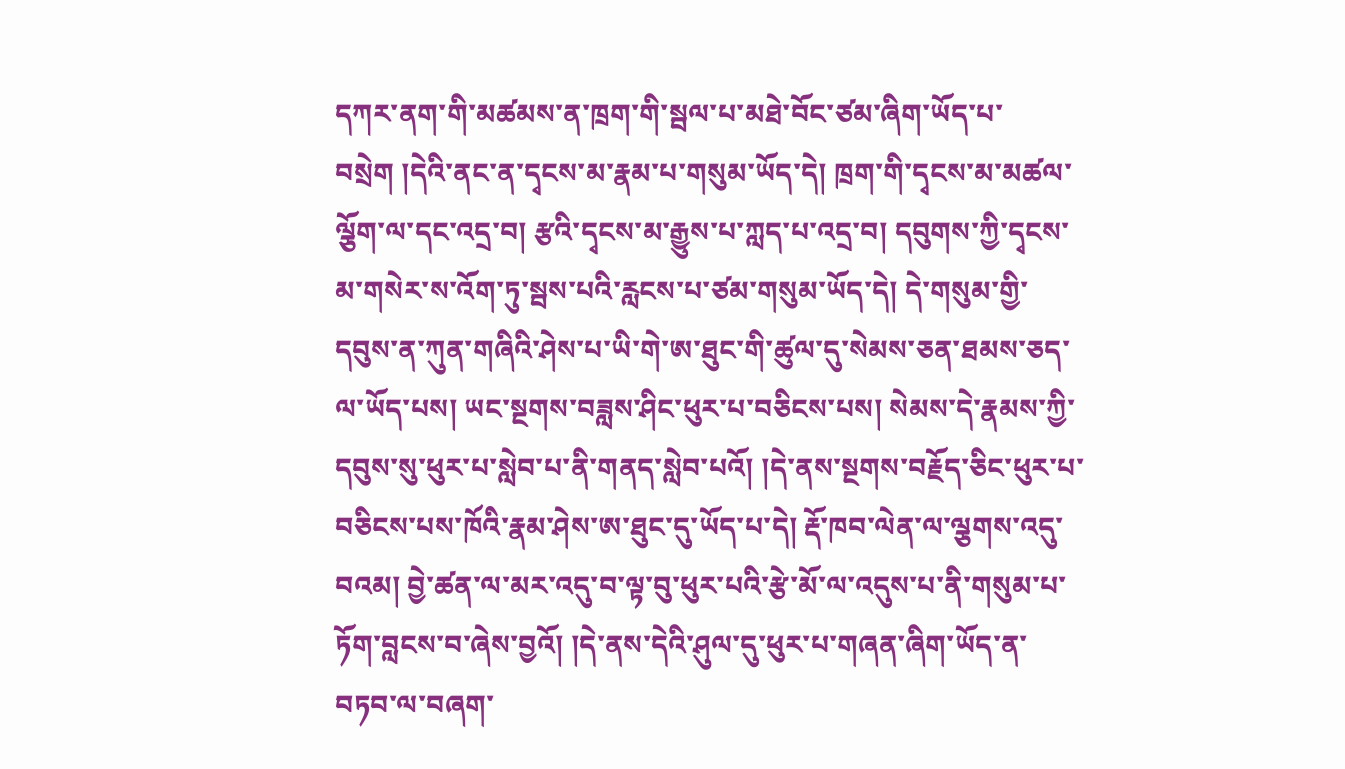དཀར་ནག་གི་མཚམས་ན་ཁྲག་གི་སྦལ་པ་མཐེ་བོང་ཙམ་ཞིག་ཡོད་པ་བསྲེག །དེའི་ནང་ན་དྭངས་མ་རྣམ་པ་གསུམ་ཡོད་དེ། ཁྲག་གི་དྭངས་མ་མཚལ་ལྕོག་ལ་དང་འདྲ་བ། རྩའི་དྭངས་མ་རྒྱུས་པ་ཀླད་པ་འདྲ་བ། དབུགས་ཀྱི་དྭངས་མ་གསེར་ས་འོག་ཏུ་སྦས་པའི་རླངས་པ་ཙམ་གསུམ་ཡོད་དེ། དེ་གསུམ་གྱི་དབུས་ན་ཀུན་གཞིའི་ཤེས་པ་ཡི་གེ་ཨ་ཐུང་གི་ཚུལ་དུ་སེམས་ཅན་ཐམས་ཅད་ལ་ཡོད་པས། ཡང་སྔགས་བཟླས་ཤིང་ཕུར་པ་བཅིངས་པས། སེམས་དེ་རྣམས་ཀྱི་དབུས་སུ་ཕུར་པ་སླེབ་པ་ནི་གནད་སླེབ་པའོ། །དེ་ནས་སྔགས་བརྗོད་ཅིང་ཕུར་པ་བཅིངས་པས་ཁོའི་རྣམ་ཤེས་ཨ་ཐུང་དུ་ཡོད་པ་དེ། རྡོ་ཁབ་ལེན་ལ་ལྕགས་འདུ་བའམ། བྱེ་ཚན་ལ་མར་འདུ་བ་ལྟ་བུ་ཕུར་པའི་རྩེ་མོ་ལ་འདུས་པ་ནི་གསུམ་པ་ཏོག་བླངས་བ་ཞེས་བྱའོ། །དེ་ནས་དེའི་ཤུལ་དུ་ཕུར་པ་གཞན་ཞིག་ཡོད་ན་བཏབ་ལ་བཞག་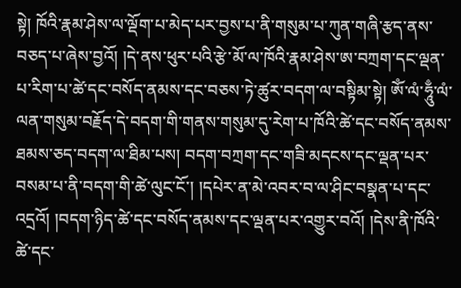སྟེ། ཁོའི་རྣམ་ཤེས་ལ་ལྡོག་པ་མེད་པར་བྱས་པ་ནི་གསུམ་པ་ཀུན་གཞི་རྩད་ནས་བཅད་པ་ཞེས་བྱའོ། །དེ་ནས་ཕུར་པའི་རྩེ་མོ་ལ་ཁོའི་རྣམ་ཤེས་ཨ་བཀྲག་དང་ལྡན་པ་རིག་པ་ཚེ་དང་བསོད་ནམས་དང་བཅས་ཏེ་ཚུར་བདག་ལ་བསྟིམ་སྟེ། ༀ་ལཾ་ཧཱུྃ་ལཾ་ལན་གསུམ་བརྗོད་དེ་བདག་གི་གནས་གསུམ་དུ་རེག་པ་ཁོའི་ཚེ་དང་བསོད་ནམས་ཐམས་ཅད་བདག་ལ་ཐིམ་པས། བདག་བཀྲག་དང་གཟི་མདངས་དང་ལྡན་པར་བསམ་པ་ནི་བདག་གི་ཚེ་ལུང་ངོ་། །དཔེར་ན་མེ་འབར་བ་ལ་ཤིང་བསྣན་པ་དང་འདྲའོ། །བདག་ཉིད་ཚེ་དང་བསོད་ནམས་དང་ལྡན་པར་འགྱུར་བའོ། །དེས་ནི་ཁོའི་ཚེ་དང་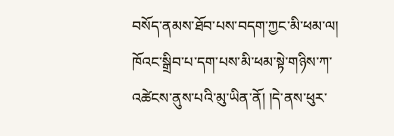བསོད་ནམས་ཐོབ་པས་བདག་ཀྱང་མི་ཕམ་ལ། ཁོའང་སྒྲིབ་པ་དག་པས་མི་ཕམ་སྟེ་གཉིས་ཀ་འཚེངས་ནུས་པའི་མུ་ཡིན་ནོ། །དེ་ནས་ཕུར་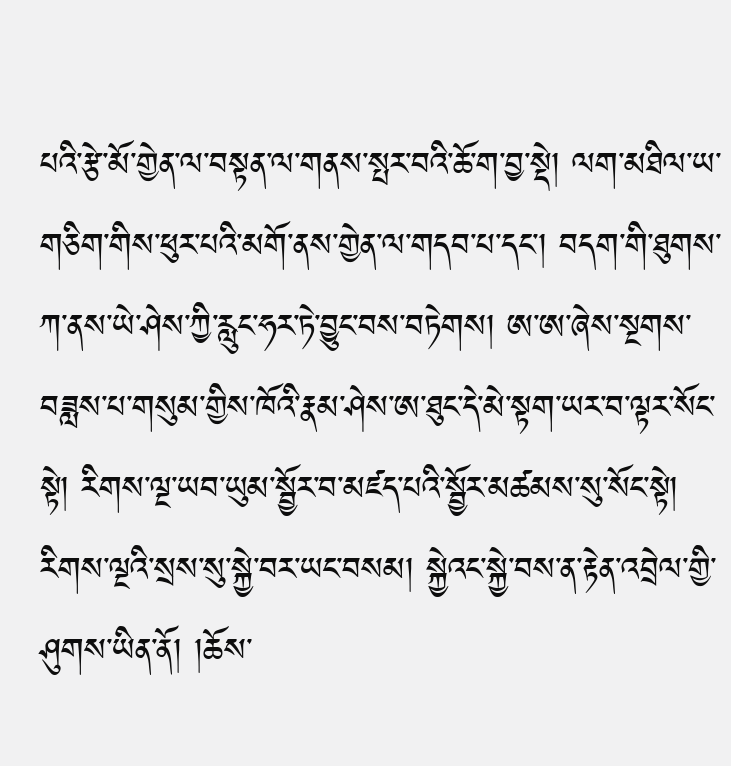པའི་རྩེ་མོ་གྱེན་ལ་བསྟན་ལ་གནས་སྤར་བའི་ཆོ་ག་བྱ་སྡེ། ལག་མཐིལ་ཡ་གཅིག་གིས་ཕུར་པའི་མགོ་ནས་གྱེན་ལ་གདབ་པ་དང་། བདག་གི་ཐུགས་ཀ་ནས་ཡེ་ཤེས་ཀྱི་རླུང་ཧར་ཏེ་བྱུང་བས་བཏེགས། ཨ་ཨ་ཞེས་སྔགས་བཟླས་པ་གསུམ་གྱིས་ཁོའི་རྣམ་ཤེས་ཨ་ཐུང་དེ་མེ་སྟག་ཡར་བ་ལྟར་སོང་སྟེ། རིགས་ལྔ་ཡབ་ཡུམ་སྦྱོར་བ་མཛད་པའི་སྦྱོར་མཚམས་སུ་སོང་སྟེ། རིགས་ལྔའི་སྲས་སུ་སྐྱེ་བར་ཡང་བསམ། སྐྱེའང་སྐྱེ་བས་ན་རྟེན་འབྲེལ་གྱི་ཤུགས་ཡིན་ནོ། །ཆོས་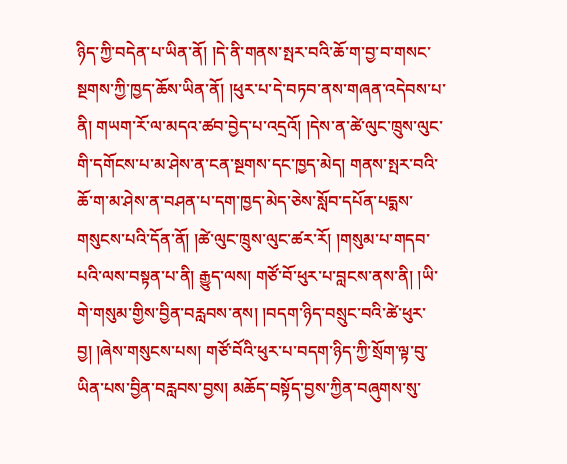ཉིད་ཀྱི་བདེན་པ་ཡིན་ནོ། །དེ་ནི་གནས་སྤར་བའི་ཆོ་ག་བྱ་བ་གསང་སྔགས་ཀྱི་ཁྱད་ཆོས་ཡིན་ནོ། །ཕུར་པ་དེ་བཏབ་ནས་གཞན་འདེབས་པ་ནི། གཡག་རོ་ལ་མདའ་ཚབ་བྱེད་པ་འདྲའོ། །དེས་ན་ཚེ་ལུང་ཁྲུས་ལུང་གི་དགོངས་པ་མ་ཤེས་ན་ངན་སྔགས་དང་ཁྱད་མེད། གནས་སྤར་བའི་ཆོ་ག་མ་ཤེས་ན་བཤན་པ་དག་ཁྱད་མེད་ཅེས་སློབ་དཔོན་པདྨས་གསུངས་པའི་དོན་ནོ། །ཚེ་ལུང་ཁྲུས་ལུང་ཚར་རོ། །གསུམ་པ་གདབ་པའི་ལས་བསྟན་པ་ནི། རྒྱུད་ལས། གཙོ་བོ་ཕུར་པ་བླངས་ནས་ནི། །ཡི་གེ་གསུམ་གྱིས་བྱིན་བརླབས་ནས། །བདག་ཉིད་བསྲུང་བའི་ཚེ་ཕུར་བྱ། །ཞེས་གསུངས་པས། གཙོ་བོའི་ཕུར་པ་བདག་ཉིད་ཀྱི་སྲོག་ལྟ་བུ་ཡིན་པས་བྱིན་བརླབས་བྱས། མཆོད་བསྟོད་བྱས་ཀྱིན་བཞུགས་སུ་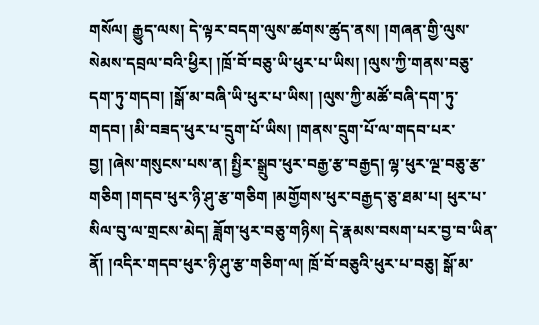གསོལ། རྒྱུད་ལས། དེ་ལྟར་བདག་ལུས་ཚགས་ཚུད་ནས། །གཞན་གྱི་ལུས་སེམས་དབྲལ་བའི་ཕྱིར། །ཁྲོ་བོ་བཅུ་ཡི་ཕུར་པ་ཡིས། །ལུས་ཀྱི་གནས་བཅུ་དག་ཏུ་གདབ། །སྒོ་མ་བཞི་ཡི་ཕུར་པ་ཡིས། །ལུས་ཀྱི་མཚོ་བཞི་དག་ཏུ་གདབ། །མི་བཟད་ཕུར་པ་དྲུག་པོ་ཡིས། །གནས་དྲུག་པོ་ལ་གདབ་པར་བྱ། །ཞེས་གསུངས་པས་ན། སྤྱིར་སྒྲུབ་ཕུར་བརྒྱ་རྩ་བརྒྱད། ལྷ་ཕུར་ལྔ་བཅུ་རྩ་གཅིག །གདབ་ཕུར་ཉི་ཤུ་རྩ་གཅིག །མགྱོགས་ཕུར་བརྒྱད་ཅུ་ཐམ་པ། ཕུར་པ་སིལ་བུ་ལ་གྲངས་མེད། ཟློག་ཕུར་བཅུ་གཉིས། དེ་རྣམས་བསག་པར་བྱ་བ་ཡིན་ནོ། །འདིར་གདབ་ཕུར་ཉི་ཤུ་རྩ་གཅིག་ལ། ཁྲོ་བོ་བཅུའི་ཕུར་པ་བཅུ། སྒོ་མ་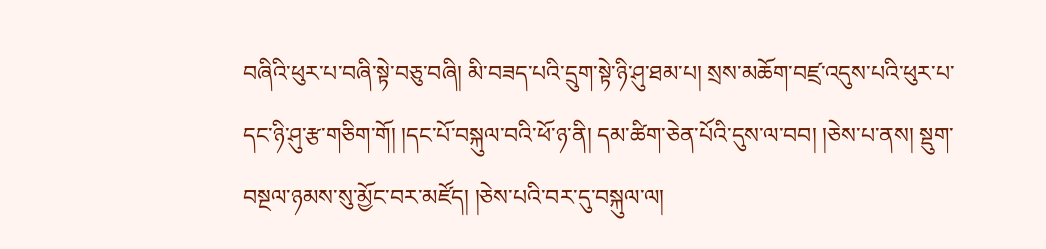བཞིའི་ཕུར་པ་བཞི་སྟེ་བཅུ་བཞི། མི་བཟད་པའི་དྲུག་སྟེ་ཉི་ཤུ་ཐམ་པ། སྲས་མཆོག་བཛྲ་འདུས་པའི་ཕུར་པ་དང་ཉི་ཤུ་རྩ་གཅིག་གོ། །དང་པོ་བསྐུལ་བའི་ཕོ་ཉ་ནི། དམ་ཚིག་ཅེན་པོའི་དུས་ལ་བབ། །ཅེས་པ་ནས། སྡུག་བསྔལ་ཉམས་སུ་མྱོང་བར་མཛོད། །ཅེས་པའི་བར་དུ་བསྐུལ་ལ།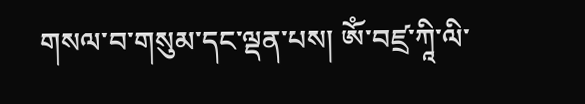གསལ་བ་གསུམ་དང་ལྡན་པས། ༀ་བཛྲ་ཀཱི་ལི་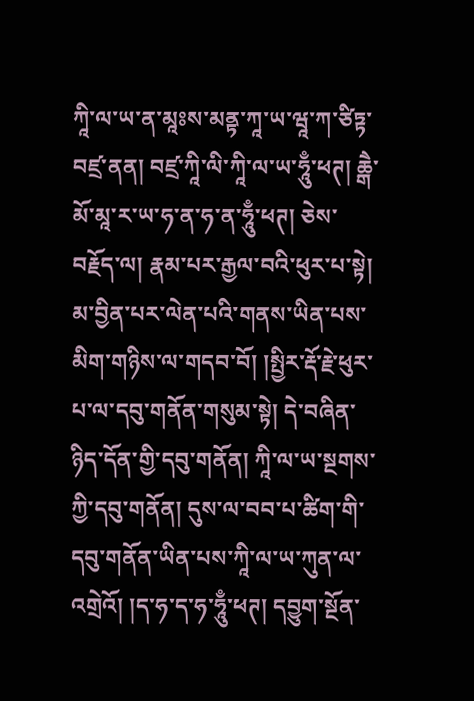ཀཱི་ལ་ཡ་ན་མཱཿས་མནྟ་ཀཱ་ཡ་ཝཱ་ཀ་ཙིཏྟ་བཛྲ་ནན། བཛྲ་ཀཱི་ལི་ཀཱི་ལ་ཡ་ཧཱུྃ་ཕཊ། ཆྒཻ་མོ་མཱ་ར་ཡ་ཧ་ན་ཧ་ན་ཧཱུྃ་ཕཊ། ཅེས་བརྗོད་ལ། རྣམ་པར་རྒྱལ་བའི་ཕུར་པ་སྟེ། མ་བྱིན་པར་ལེན་པའི་གནས་ཡིན་པས་མིག་གཉིས་ལ་གདབ་བོ། །སྤྱིར་རྡོ་རྗེ་ཕུར་པ་ལ་དབུ་གནོན་གསུམ་སྟེ། དེ་བཞིན་ཉིད་དོན་གྱི་དབུ་གནོན། ཀཱི་ལ་ཡ་སྔགས་ཀྱི་དབུ་གནོན། དུས་ལ་བབ་པ་ཚིག་གི་དབུ་གནོན་ཡིན་པས་ཀཱི་ལ་ཡ་ཀུན་ལ་འགྲེའོ། །ད་ཧ་ད་ཧ་ཧཱུྃ་ཕཊ། དབྱུག་སྔོན་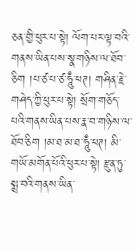ཅན་གྱི་ཕུར་པ་སྟེ། ལོག་པར་ལྟ་བའི་གནས་ཡིན་པས་སྣ་གཉིས་ལ་ཐོབ་ཅིག །པ་ཙ་པ་ཙ་ཧཱུྃ་ཕཊ། གཤིན་རྗེ་གཤེད་ཀྱི་ཕུར་པ་སྟེ། སྲོག་གཅོད་པའི་གནས་ཡིན་པས་རྣ་བ་གཉིས་ལ་ཐོབ་ཅིག །མ་ཐ་མ་ཐ་ཧཱུྃ་ཕཊ། མི་གཡོ་མགོན་པོའི་ཕུར་པ་སྟེ། རྫུན་ཏུ་སྨྲ་བའི་གནས་ཡིན་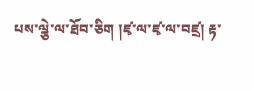པས་ལྕེ་ལ་ཐོབ་ཅིག །ཛྭ་ལ་ཛྭ་ལ་བཛྲ། རྟ་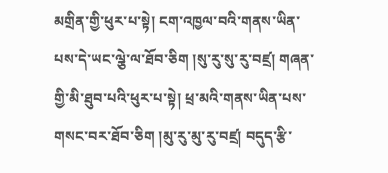མགྲིན་གྱི་ཕུར་པ་སྟེ། ངག་འཁྱལ་བའི་གནས་ཡིན་པས་དེ་ཡང་ལྕེ་ལ་ཐོབ་ཅིག །སུ་རུ་སུ་རུ་བཛྲ། གཞན་གྱི་མི་ཐུབ་པའི་ཕུར་པ་སྟེ། ཕྲ་མའི་གནས་ཡིན་པས་གསང་བར་ཐོབ་ཅིག །མུ་རུ་མུ་རུ་བཛྲ། བདུད་རྩི་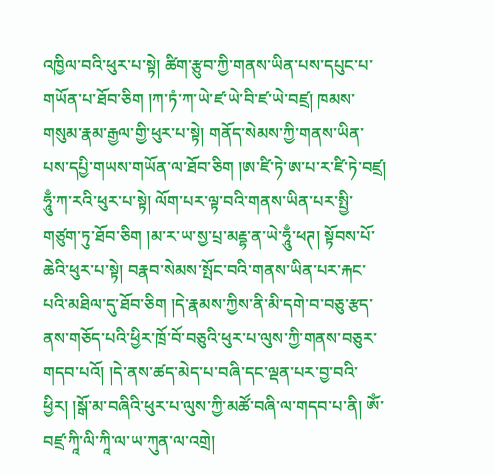འཁྱིལ་བའི་ཕུར་པ་སྟེ། ཚིག་རྩུབ་ཀྱི་གནས་ཡིན་པས་དཔུང་པ་གཡོན་པ་ཐོབ་ཅིག །ཀ་ཏཾ་ཀ་ཡེ་ཛ་ཡེ་བི་ཛ་ཡེ་བཛྲ། ཁམས་གསུམ་རྣམ་རྒྱལ་གྱི་ཕུར་པ་སྟེ། གནོད་སེམས་ཀྱི་གནས་ཡིན་པས་དཔྱི་གཡས་གཡོན་ལ་ཐོབ་ཅིག །ཨ་ཛི་ཏེ་ཨ་པ་ར་ཛི་ཏེ་བཛྲ། ཧཱུྃ་ཀ་རའི་ཕུར་པ་སྟེ། ལོག་པར་ལྟ་བའི་གནས་ཡིན་པར་སྤྱི་གཙུག་ཏུ་ཐོབ་ཅིག །མ་ར་ཡ་སྱ་པྲ་མརྡྷ་ན་ཡེ་ཧཱུྃ་ཕཊ། སྟོབས་པོ་ཆེའི་ཕུར་པ་སྟེ། བརྣབ་སེམས་སྤོང་བའི་གནས་ཡིན་པར་རྐང་པའི་མཐིལ་དུ་ཐོབ་ཅིག །དེ་རྣམས་ཀྱིས་ནི་མི་དགེ་བ་བཅུ་རྩད་ནས་གཅོད་པའི་ཕྱིར་ཁྲོ་བོ་བཅུའི་ཕུར་པ་ལུས་ཀྱི་གནས་བཅུར་གདབ་པའོ། །དེ་ནས་ཚད་མེད་པ་བཞི་དང་ལྡན་པར་བྱ་བའི་ཕྱིར། །སྒོ་མ་བཞིའི་ཕུར་པ་ལུས་ཀྱི་མཚོ་བཞི་ལ་གདབ་པ་ནི། ༀ་བཛྲ་ཀཱི་ལི་ཀཱི་ལ་ཡ་ཀུན་ལ་འགྲེ།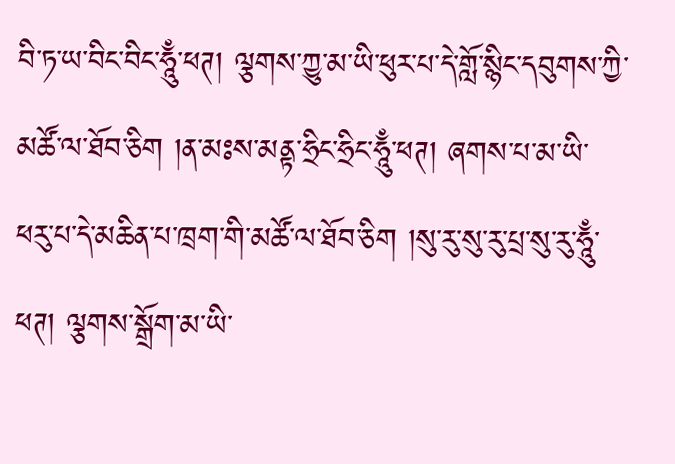བི་ཏ་ཡ་བིང་བིང་ཧཱུྃ་ཕཊ། ལྕགས་ཀྱུ་མ་ཡི་ཕུར་པ་དེ་གློ་སྙིང་དབུགས་ཀྱི་མཚོ་ལ་ཐོབ་ཅིག །ན་མཿས་མནྟ་ཧྲིང་ཧྲིང་ཧཱུྃ་ཕཊ། ཞགས་པ་མ་ཡི་ཕརུ་པ་དེ་མཆིན་པ་ཁྲག་གི་མཚོ་ལ་ཐོབ་ཅིག །སུ་རུ་སུ་རུ་པྲ་སུ་རུ་ཧཱུྃ་ཕཊ། ལྕགས་སྒྲོག་མ་ཡི་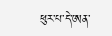ཕུར་པ་དེ་ཨན་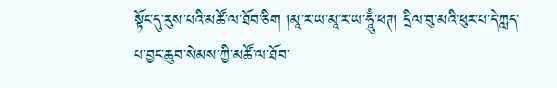སྟོང་དུ་རུས་པའི་མཚོ་ལ་ཐོབ་ཅིག །མཱ་ར་ཡ་མཱ་ར་ཡ་ཧཱུྃ་ཕཊ། དྲིལ་བུ་མའི་ཕུར་པ་དེ་ཀླད་པ་བྱང་ཆུབ་སེམས་ཀྱི་མཚོ་ལ་ཐོབ་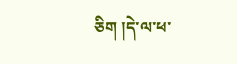ཅིག །དེ་ལ་ཕ་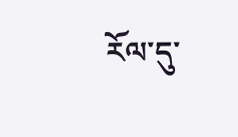རོལ་དུ་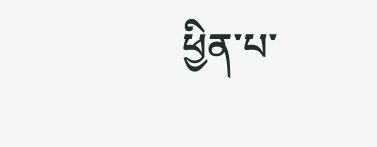ཕྱིན་པ་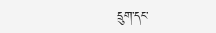དྲུག་དང་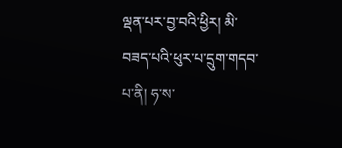ལྡན་པར་བྱ་བའི་ཕྱིར། མི་བཟད་པའི་ཕུར་པ་དྲུག་གདབ་པ་ནི། ཧ་ས་